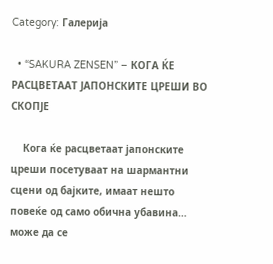Category: Галерија

  • “SAKURA ZENSEN” – КОГА ЌЕ РАСЦВЕТААТ ЈАПОНСКИТЕ ЦРЕШИ ВО СКОПЈЕ

    Кога ќе расцветаат јапонските цреши посетуваат на шармантни сцени од бајките, имаат нешто повеќе од само обична убавина… може да се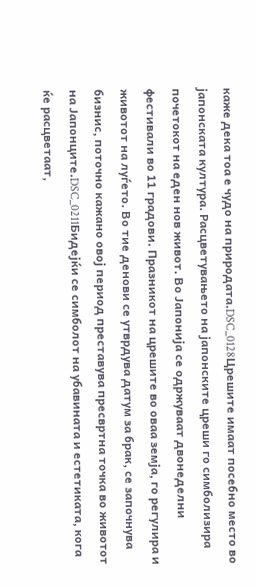каже дека тоа е чудо на природата.DSC_0128Црешите имаат посебно место во јапонската култура. Расцветувањето на јапонските цреши го симболизира почетокот на еден нов живот. Во Јапонија се одржуваат двонеделни фестивали во 11 градови. Празникот на црешите во оваа земја, го регулира и животот на луѓето. Во тие денови се утврдува датум за брак, се започнува бизнис, поточно кажано овој период преставува пресвртна точка во животот на Јапонците.DSC_0211Бидејќи се симболот на убавината и естетиката, кога ќе расцветаат,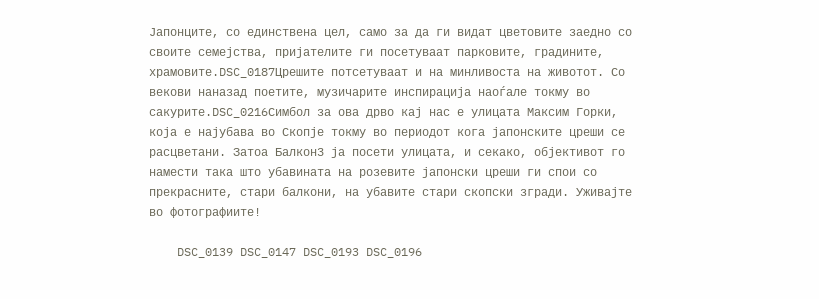Јапонците, со единствена цел, само за да ги видат цветовите заедно со своите семејства, пријателите ги посетуваат парковите, градините, храмовите.DSC_0187Црешите потсетуваат и на минливоста на животот. Со векови наназад поетите, музичарите инспирација наоѓале токму во сакурите.DSC_0216Симбол за ова дрво кај нас е улицата Максим Горки, која е најубава во Скопје токму во периодот кога јапонските цреши се расцветани. Затоа Балкон3 ја посети улицата, и секако, објективот го намести така што убавината на розевите јапонски цреши ги спои со прекрасните, стари балкони, на убавите стари скопски згради. Уживајте во фотографиите!

    DSC_0139 DSC_0147 DSC_0193 DSC_0196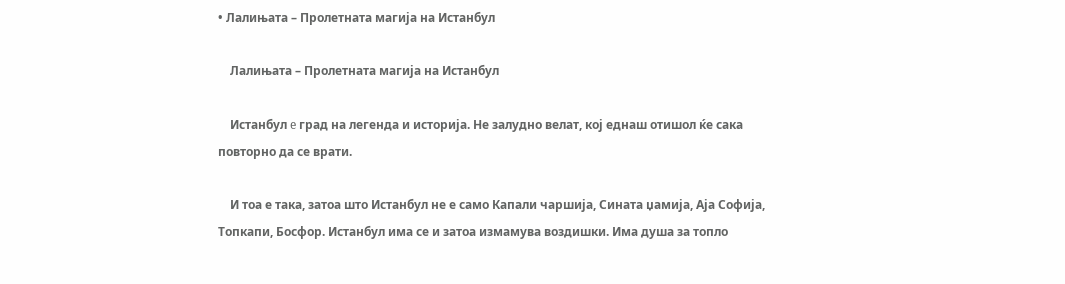• Лалињата – Пролетната магија на Истанбул

    Лалињата – Пролетната магија на Истанбул

    Истанбул e град на легенда и историја. Не залудно велат, кој еднаш отишол ќе сака повторно да се врати.

    И тоа е така, затоа што Истанбул не е само Капали чаршија, Сината џамија, Аја Софија, Топкапи, Босфор. Истанбул има се и затоа измамува воздишки. Има душа за топло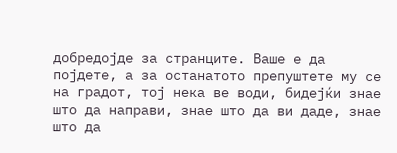добредојде за странците. Ваше е да појдете, а за останатото препуштете му се на градот, тој нека ве води, бидејќи знае што да направи, знае што да ви даде, знае што да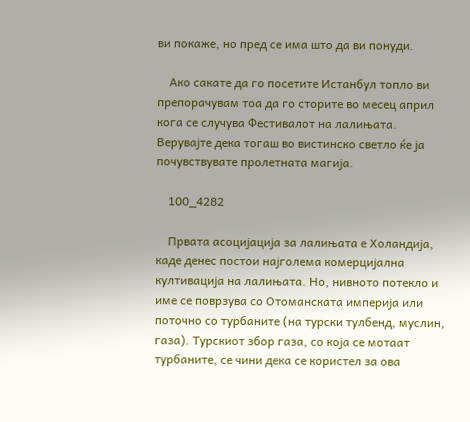ви покаже, но пред се има што да ви понуди.

    Ако сакате да го посетите Истанбул топло ви препорачувам тоа да го сторите во месец април кога се случува Фестивалот на лалињата. Верувајте дека тогаш во вистинско светло ќе ја почувствувате пролетната магија.

    100_4282

    Првата асоцијација за лалињата е Холандија, каде денес постои најголема комерцијална култивација на лалињата. Но, нивното потекло и име се поврзува со Отоманската империја или поточно со турбаните (на турски тулбенд, муслин, газа). Турскиот збор газа, со која се мотаат турбаните, се чини дека се користел за ова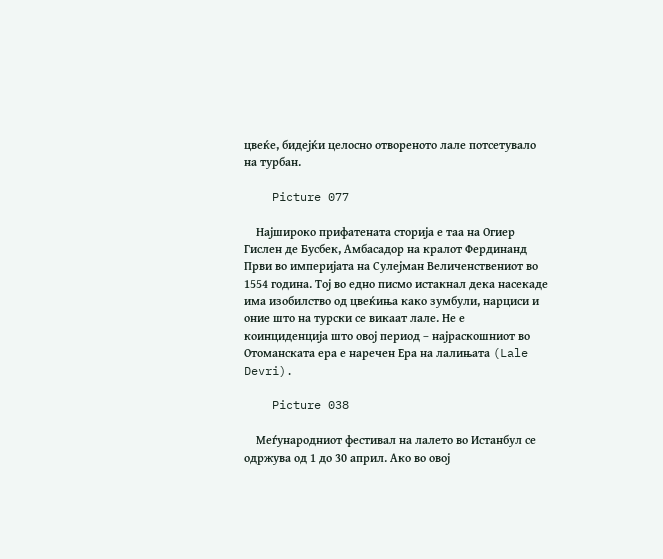цвеќе, бидејќи целосно отвореното лале потсетувало на турбан.

    Picture 077

    Најшироко прифатената сторија е таа на Огиер Гислен де Бусбек, Амбасадор на кралот Фердинанд Први во империјата на Сулејман Величенствениот во 1554 година. Тој во едно писмо истакнал дека насекаде има изобилство од цвеќиња како зумбули, нарциси и оние што на турски се викаат лале. Не е коинциденција што овој период – најраскошниот во Отоманската ера е наречен Ера на лалињата (Lale Devri).

    Picture 038

    Меѓународниот фестивал на лалето во Истанбул се одржува од 1 до 30 април. Ако во овој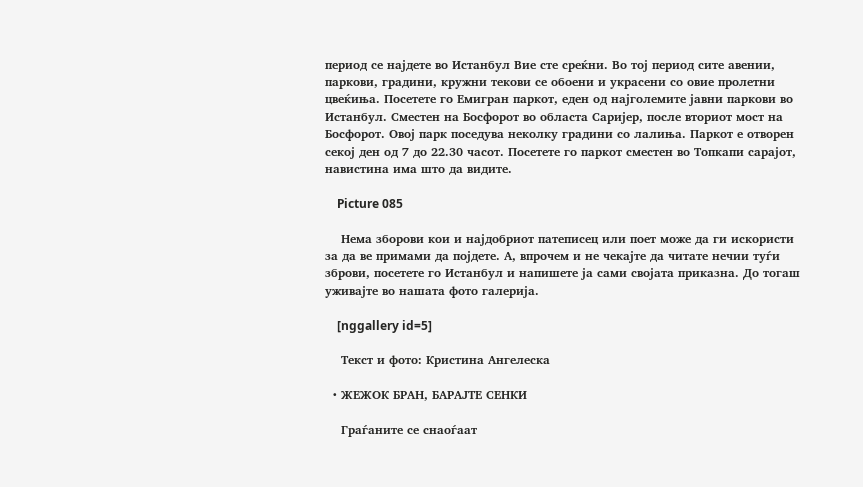период се најдете во Истанбул Вие сте среќни. Во тој период сите авении, паркови, градини, кружни текови се обоени и украсени со овие пролетни цвеќиња. Посетете го Емигран паркот, еден од најголемите јавни паркови во Истанбул. Сместен на Босфорот во областа Саријер, после вториот мост на Босфорот. Овој парк поседува неколку градини со лалиња. Паркот е отворен секој ден од 7 до 22.30 часот. Посетете го паркот сместен во Топкапи сарајот, навистина има што да видите.

    Picture 085

    Нема зборови кои и најдобриот патеписец или поет може да ги искористи за да ве примами да појдете. А, впрочем и не чекајте да читате нечии туѓи зброви, посетете го Истанбул и напишете ја сами својата приказна. До тогаш уживајте во нашата фото галерија.

    [nggallery id=5]

    Текст и фото: Кристина Ангелеска

  • ЖЕЖОК БРАН, БАРАЈТЕ СЕНКИ

    Граѓаните се снаоѓаат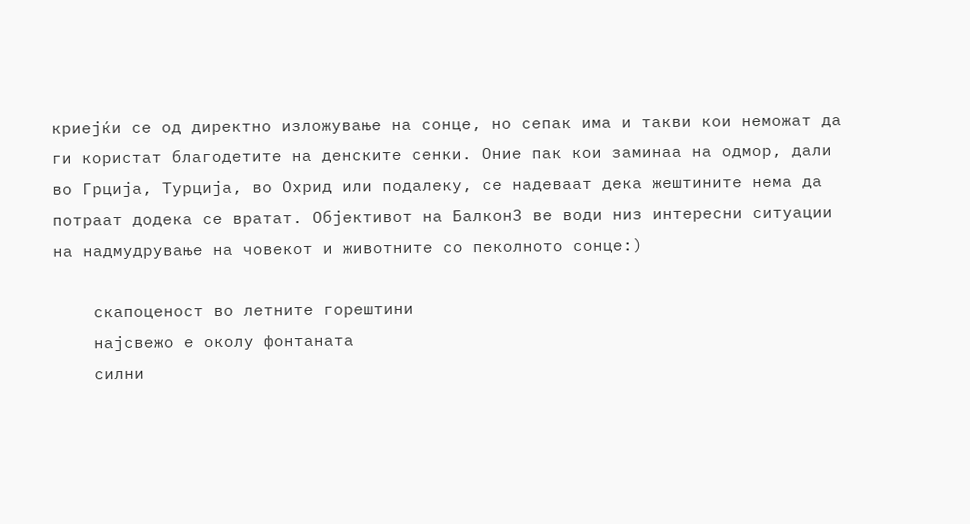криејќи се од директно изложување на сонце, но сепак има и такви кои неможат да ги користат благодетите на денските сенки. Оние пак кои заминаа на одмор, дали во Грција, Турција, во Охрид или подалеку, се надеваат дека жештините нема да потраат додека се вратат. Објективот на Балкон3 ве води низ интересни ситуации на надмудрување на човекот и животните со пеколното сонце:)

    скапоценост во летните горештини
    најсвежо е околу фонтаната
    силни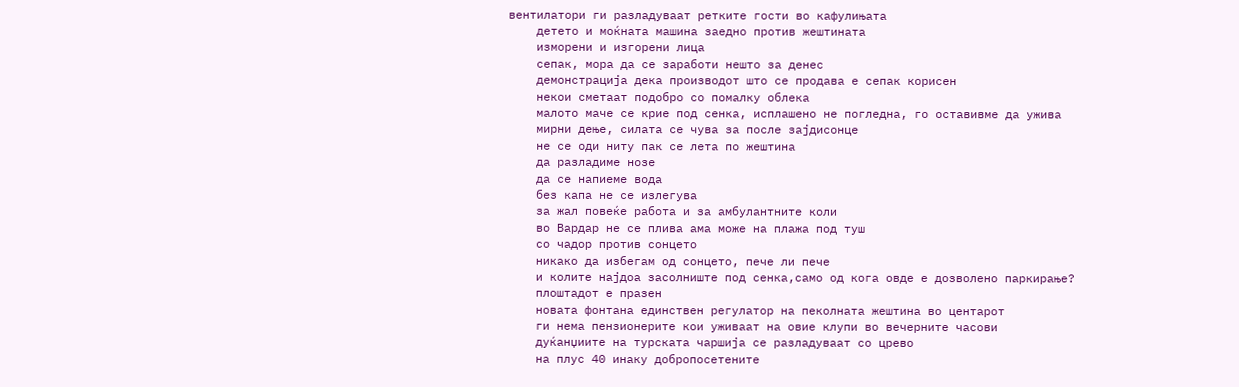вентилатори ги разладуваат ретките гости во кафулињата
    детето и моќната машина заедно против жештината
    изморени и изгорени лица
    сепак, мора да се заработи нешто за денес
    демонстрација дека производот што се продава е сепак корисен
    некои сметаат подобро со помалку облека
    малото маче се крие под сенка, исплашено не погледна, го оставивме да ужива
    мирни дење, силата се чува за после зајдисонце
    не се оди ниту пак се лета по жештина
    да разладиме нозе
    да се напиеме вода
    без капа не се излегува
    за жал повеќе работа и за амбулантните коли
    во Вардар не се плива ама може на плажа под туш
    со чадор против сонцето
    никако да избегам од сонцето, пече ли пече
    и колите најдоа засолниште под сенка,само од кога овде е дозволено паркирање?
    плоштадот е празен
    новата фонтана единствен регулатор на пеколната жештина во центарот
    ги нема пензионерите кои уживаат на овие клупи во вечерните часови
    дуќанџиите на турската чаршија се разладуваат со црево
    на плус 40 инаку добропосетените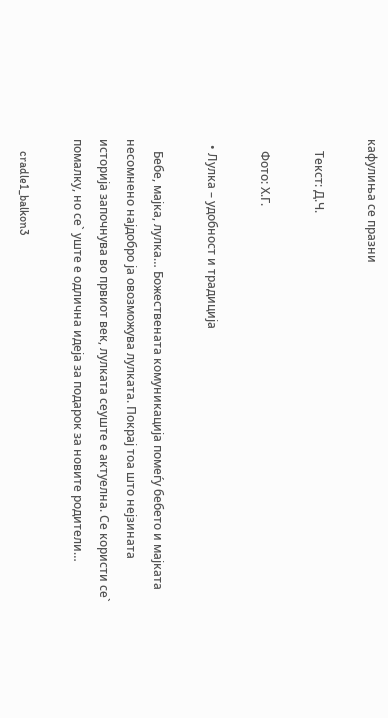кафулиња се празни

    Текст: Д.Ч.

    Фото: Х.Г.

  • Лулка – удобност и традиција

    Бебе, мајка, лулка… Божествената комуникација помеѓу бебето и мајката несомнено најдобро ја овозможува лулката. Покрај тоа што нејзината историја започнува во првиот век, лулката сеуште е актуелна. Се користи се` помалку, но се` уште е одлична идеја за подарок за новите родители…

    cradle1_balkon3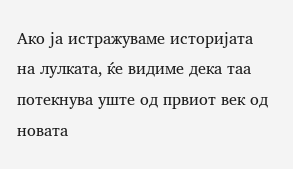Ако ја истражуваме историјата на лулката, ќе видиме дека таа потекнува уште од првиот век од новата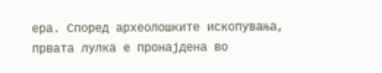ера. Според археолошките ископувања, првата лулка е пронајдена во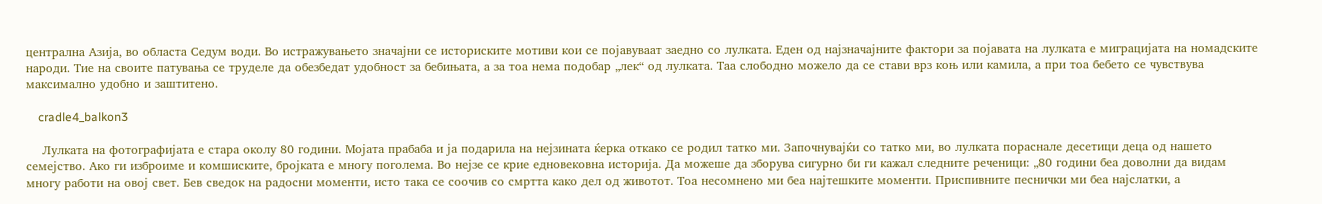централна Азија, во областа Седум води. Во истражувањето значајни се историските мотиви кои се појавуваат заедно со лулката. Еден од најзначајните фактори за појавата на лулката е миграцијата на номадските народи. Тие на своите патувања се труделе да обезбедат удобност за бебињата, а за тоа нема подобар „лек“ од лулката. Таа слободно можело да се стави врз коњ или камила, а при тоа бебето се чувствува максимално удобно и заштитено.

    cradle4_balkon3

    Лулката на фотографијата е стара околу 80 години. Мојата прабаба и ја подарила на нејзината ќерка откако се родил татко ми. Започнувајќи со татко ми, во лулката пораснале десетици деца од нашето семејство. Ако ги изброиме и комшиските, бројката е многу поголема. Во нејзе се крие едновековна историја. Да можеше да зборува сигурно би ги кажал следните реченици: „80 години беа доволни да видам многу работи на овој свет. Бев сведок на радосни моменти, исто така се соочив со смртта како дел од животот. Тоа несомнено ми беа најтешките моменти. Приспивните песнички ми беа најслатки, а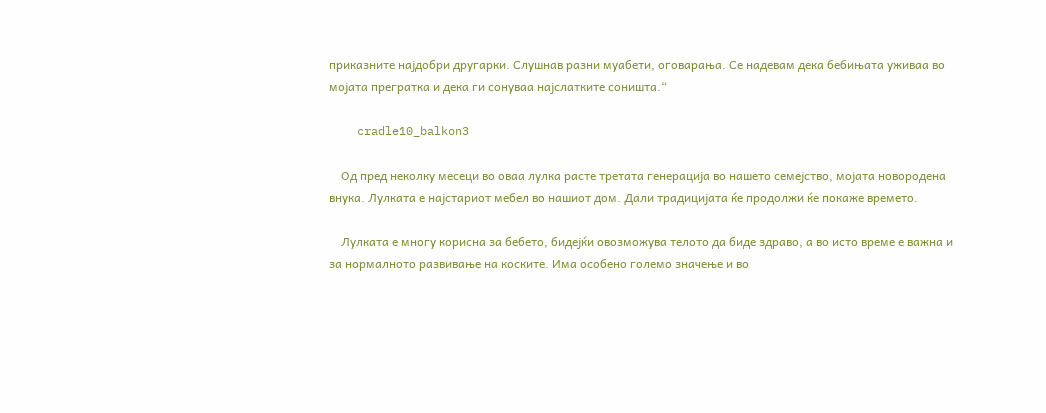приказните најдобри другарки. Слушнав разни муабети, оговарања. Се надевам дека бебињата уживаа во мојата прегратка и дека ги сонуваа најслатките соништа.“

    cradle10_balkon3

    Од пред неколку месеци во оваа лулка расте третата генерација во нашето семејство, мојата новородена внука. Лулката е најстариот мебел во нашиот дом. Дали традицијата ќе продолжи ќе покаже времето.

    Лулката е многу корисна за бебето, бидејќи овозможува телото да биде здраво, а во исто време е важна и за нормалното развивање на коските. Има особено големо значење и во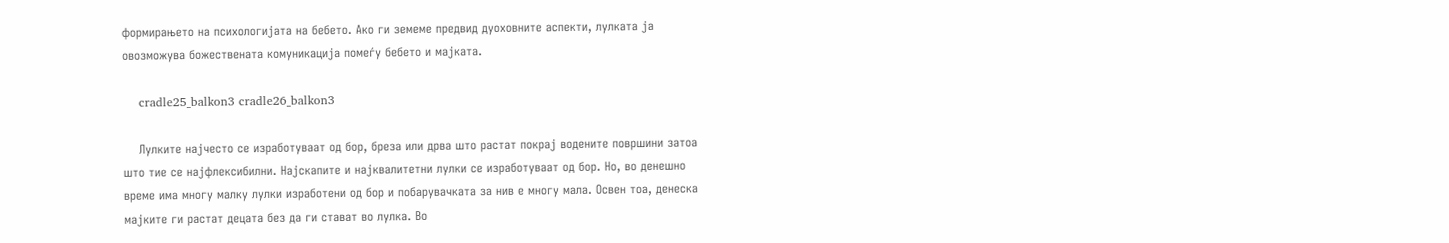формирањето на психологијата на бебето. Ако ги земеме предвид дуоховните аспекти, лулката ја овозможува божествената комуникација помеѓу бебето и мајката.

    cradle25_balkon3 cradle26_balkon3

    Лулките најчесто се изработуваат од бор, бреза или дрва што растат покрај водените површини затоа што тие се најфлексибилни. Најскапите и најквалитетни лулки се изработуваат од бор. Но, во денешно време има многу малку лулки изработени од бор и побарувачката за нив е многу мала. Освен тоа, денеска мајките ги растат децата без да ги стават во лулка. Во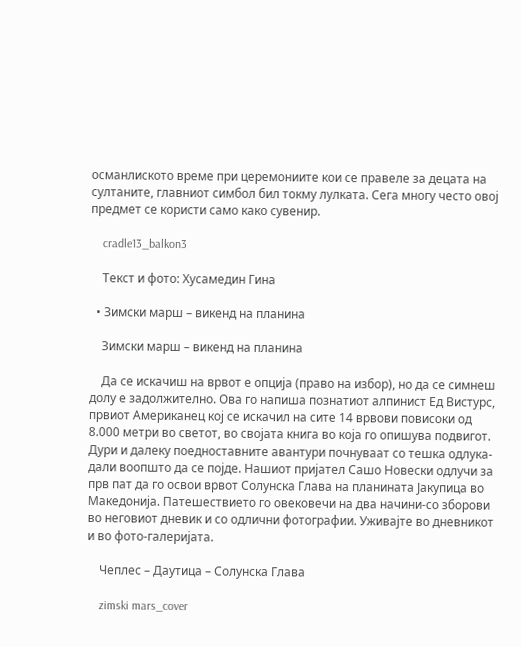османлиското време при церемониите кои се правеле за децата на султаните, главниот симбол бил токму лулката. Сега многу често овој предмет се користи само како сувенир.

    cradle13_balkon3

    Текст и фото: Хусамедин Гина

  • Зимски марш – викенд на планина

    Зимски марш – викенд на планина

    Да се искачиш на врвот е опција (право на избор), но да се симнеш долу е задолжително. Ова го напиша познатиот алпинист Ед Вистурс, првиот Американец кој се искачил на сите 14 врвови повисоки од 8.000 метри во светот, во својата книга во која го опишува подвигот. Дури и далеку поедноставните авантури почнуваат со тешка одлука-дали воопшто да се појде. Нашиот пријател Сашо Новески одлучи за прв пат да го освои врвот Солунска Глава на планината Јакупица во Македонија. Патешествието го овековечи на два начини-со зборови во неговиот дневик и со одлични фотографии. Уживајте во дневникот и во фото-галеријата.

    Чеплес – Даутица – Солунска Глава

    zimski mars_cover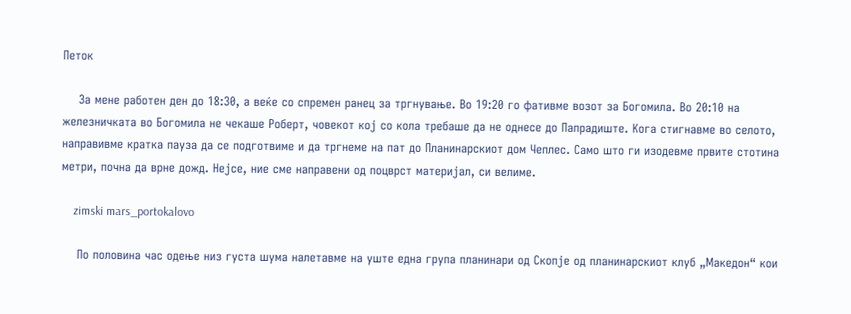Петок

    За мене работен ден до 18:30, а веќе со спремен ранец за тргнување. Во 19:20 го фативме возот за Богомила. Во 20:10 на железничката во Богомила не чекаше Роберт, човекот кој со кола требаше да не однесе до Папрадиште. Кога стигнавме во селото, направивме кратка пауза да се подготвиме и да тргнеме на пат до Планинарскиот дом Чеплес. Само што ги изодевме првите стотина метри, почна да врне дожд. Нејсе, ние сме направени од поцврст материјал, си велиме.

    zimski mars_portokalovo

    По половина час одење низ густа шума налетавме на уште една група планинари од Скопје од планинарскиот клуб „Македон“ кои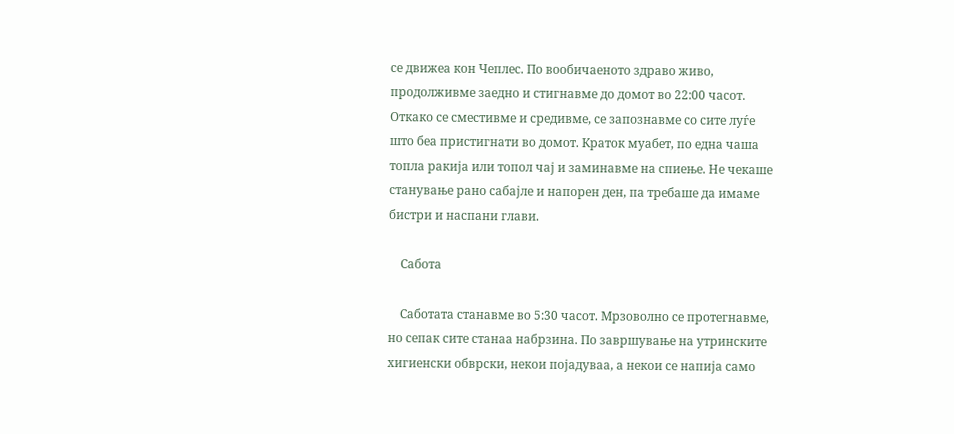се движеа кон Чеплес. По вообичаеното здраво живо, продолживме заедно и стигнавме до домот во 22:00 часот. Откако се сместивме и средивме, се запознавме со сите луѓе што беа пристигнати во домот. Краток муабет, по една чаша топла ракија или топол чај и заминавме на спиење. Не чекаше станување рано сабајле и напорен ден, па требаше да имаме бистри и наспани глави.

    Сабота

    Саботата станавме во 5:30 часот. Мрзоволно се протегнавме, но сепак сите станаа набрзина. По завршување на утринските хигиенски обврски, некои појадуваа, а некои се напија само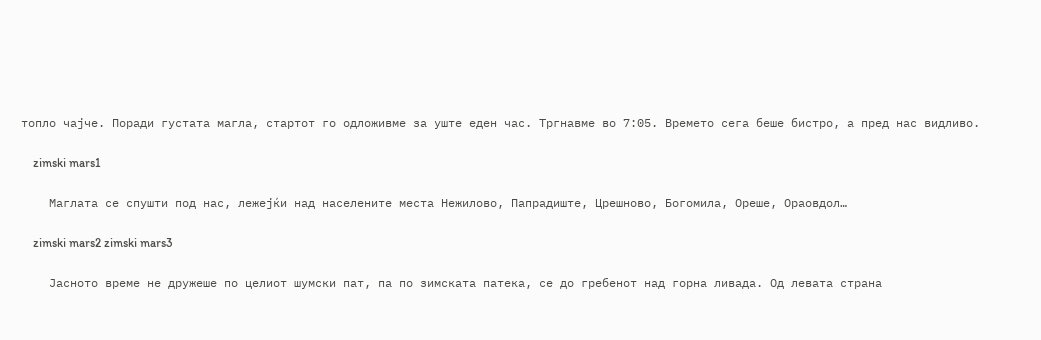топло чајче. Поради густата магла, стартот го одложивме за уште еден час. Тргнавме во 7:05. Времето сега беше бистро, а пред нас видливо.

    zimski mars1

    Маглата се спушти под нас, лежејќи над населените места Нежилово, Папрадиште, Црешново, Богомила, Ореше, Ораовдол…

    zimski mars2 zimski mars3

    Јасното време не дружеше по целиот шумски пат, па по зимската патека, се до гребенот над горна ливада. Од левата страна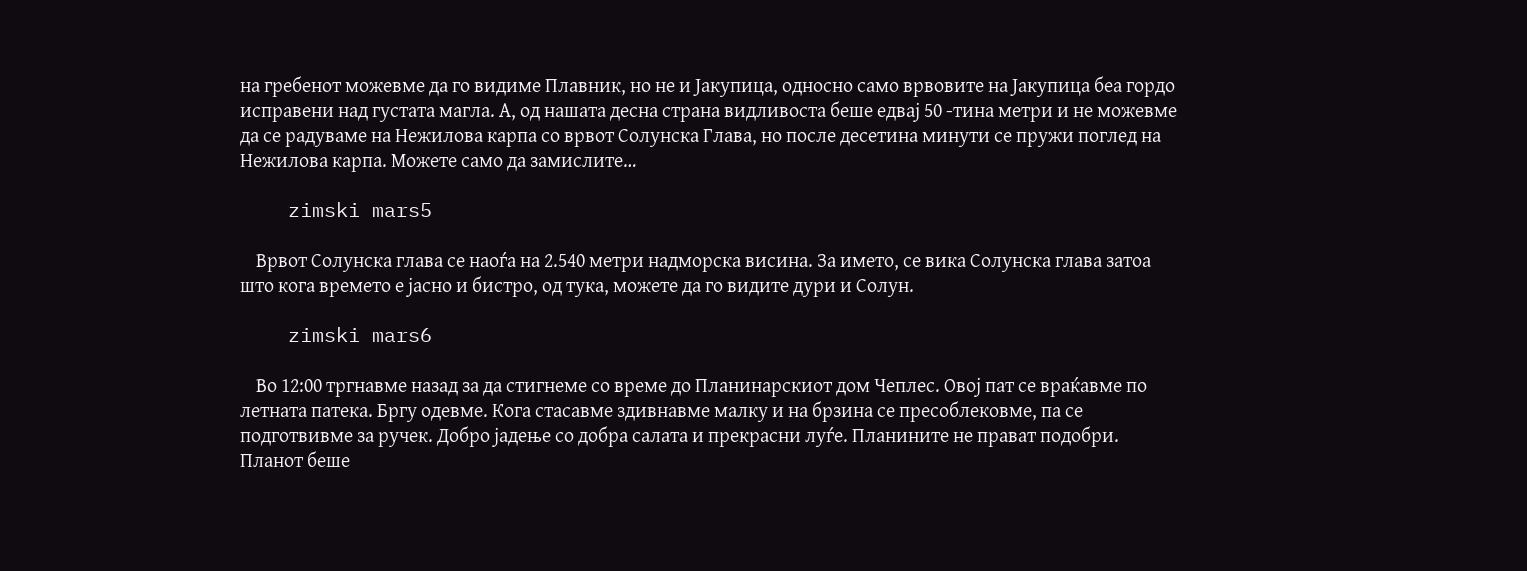на гребенот можевме да го видиме Плавник, но не и Јакупица, односно само врвовите на Јакупица беа гордо исправени над густата магла. А, од нашата десна страна видливоста беше едвај 50 -тина метри и не можевме да се радуваме на Нежилова карпа со врвот Солунска Глава, но после десетина минути се пружи поглед на Нежилова карпа. Можете само да замислите…

    zimski mars5

    Врвот Солунска глава се наоѓа на 2.540 метри надморска висина. За името, се вика Солунска глава затоа што кога времето е јасно и бистро, од тука, можете да го видите дури и Солун.

    zimski mars6

    Во 12:00 тргнавме назад за да стигнеме со време до Планинарскиот дом Чеплес. Овој пат се враќавме по летната патека. Бргу одевме. Кога стасавме здивнавме малку и на брзина се пресоблековме, па се подготвивме за ручек. Добро јадење со добра салата и прекрасни луѓе. Планините не прават подобри. Планот беше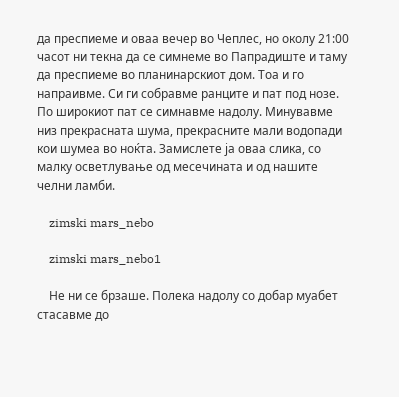да преспиеме и оваа вечер во Чеплес, но околу 21:00 часот ни текна да се симнеме во Папрадиште и таму да преспиеме во планинарскиот дом. Тоа и го напраивме. Си ги собравме ранците и пат под нозе. По широкиот пат се симнавме надолу. Минувавме низ прекрасната шума, прекрасните мали водопади кои шумеа во ноќта. Замислете ја оваа слика, со малку осветлување од месечината и од нашите челни ламби.

    zimski mars_nebo

    zimski mars_nebo1

    Не ни се брзаше. Полека надолу со добар муабет стасавме до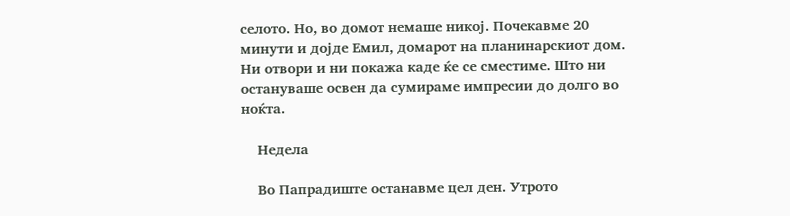селото. Но, во домот немаше никој. Почекавме 20 минути и дојде Емил, домарот на планинарскиот дом. Ни отвори и ни покажа каде ќе се сместиме. Што ни остануваше освен да сумираме импресии до долго во ноќта.

    Недела

    Во Папрадиште останавме цел ден. Утрото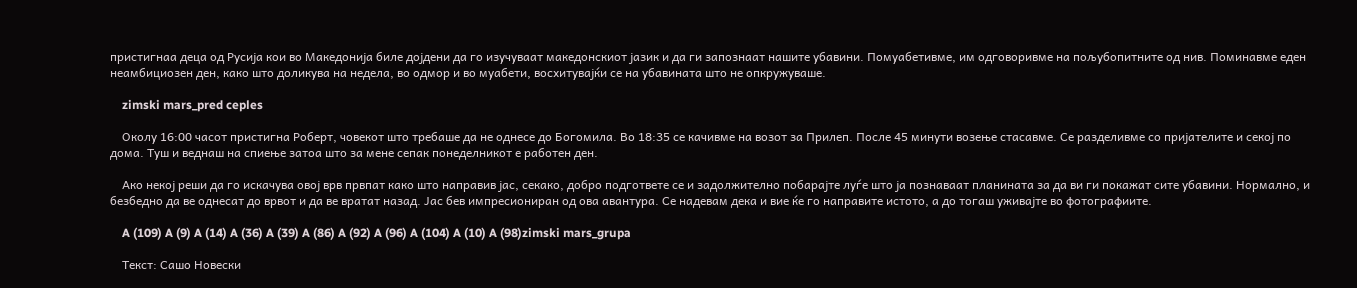пристигнаа деца од Русија кои во Македонија биле дојдени да го изучуваат македонскиот јазик и да ги запознаат нашите убавини. Помуабетивме, им одговоривме на пољубопитните од нив. Поминавме еден неамбициозен ден, како што доликува на недела, во одмор и во муабети, восхитувајќи се на убавината што не опкружуваше.

    zimski mars_pred ceples

    Околу 16:00 часот пристигна Роберт, човекот што требаше да не однесе до Богомила. Во 18:35 се качивме на возот за Прилеп. После 45 минути возење стасавме. Се разделивме со пријателите и секој по дома. Туш и веднаш на спиење затоа што за мене сепак понеделникот е работен ден.

    Ако некој реши да го искачува овој врв првпат како што направив јас, секако, добро подгответе се и задолжително побарајте луѓе што ја познаваат планината за да ви ги покажат сите убавини. Нормално, и безбедно да ве однесат до врвот и да ве вратат назад. Јас бев импресиониран од ова авантура. Се надевам дека и вие ќе го направите истото, а до тогаш уживајте во фотографиите.

    A (109) A (9) A (14) A (36) A (39) A (86) A (92) A (96) A (104) A (10) A (98)zimski mars_grupa

    Текст: Сашо Новески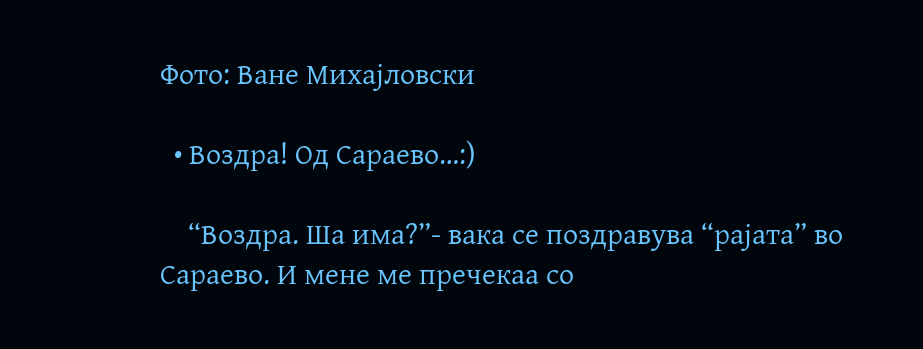Фото: Ване Михајловски

  • Воздра! Од Сараево…:)

    “Воздра. Ша има?”- вака се поздравува “рајата” во Сараево. И мене ме пречекаа со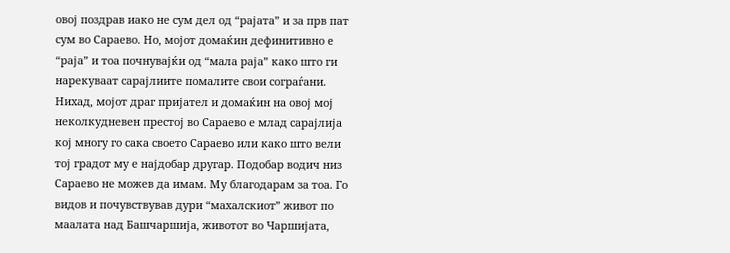овој поздрав иако не сум дел од “рајата” и за прв пат сум во Сараево. Но, мојот домаќин дефинитивно e “раја” и тоа почнувајќи од “мала раја” како што ги нарекуваат сарајлиите помалите свои сограѓани. Нихад, мојот драг пријател и домаќин на овој мој неколкудневен престој во Сараево е млад сарајлија кој многу го сака своето Сараево или како што вели тој градот му е најдобар другар. Подобар водич низ Сараево не можев да имам. Му благодарам за тоа. Го видов и почувствував дури “махалскиот” живот по маалата над Башчаршија, животот во Чаршијата,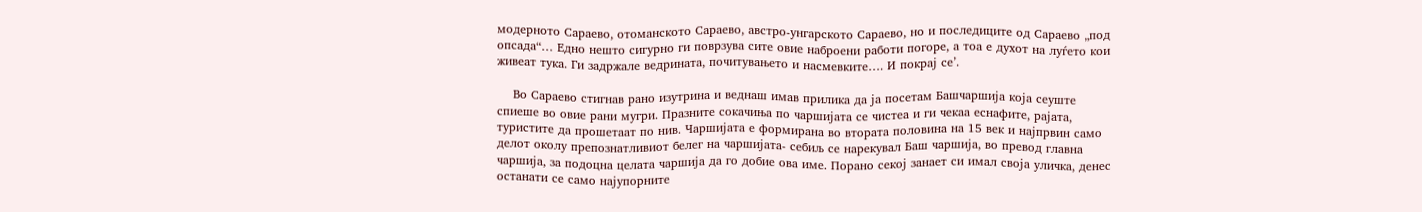модерното Сараево, отоманското Сараево, австро-унгарското Сараево, но и последиците од Сараево „под опсада“… Едно нешто сигурно ги поврзува сите овие наброени работи погоре, а тоа е духот на луѓето кои живеат тука. Ги задржале ведрината, почитувањето и насмевките…. И покрај се’.

    Во Сараево стигнав рано изутрина и веднаш имав прилика да ја посетам Башчаршија која сеуште спиеше во овие рани мугри. Празните сокачиња по чаршијата се чистеа и ги чекаа еснафите, рајата, туристите да прошетаат по нив. Чаршијата е формирана во втората половина на 15 век и најпрвин само делот околу препознатливиот белег на чаршијата- себиљ се нарекувал Баш чаршија, во превод главна чаршија, за подоцна целата чаршија да го добие ова име. Порано секој занает си имал своја уличка, денес останати се само најупорните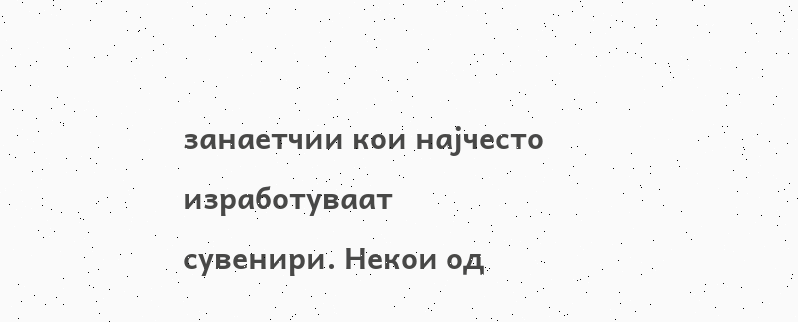занаетчии кои најчесто изработуваат сувенири. Некои од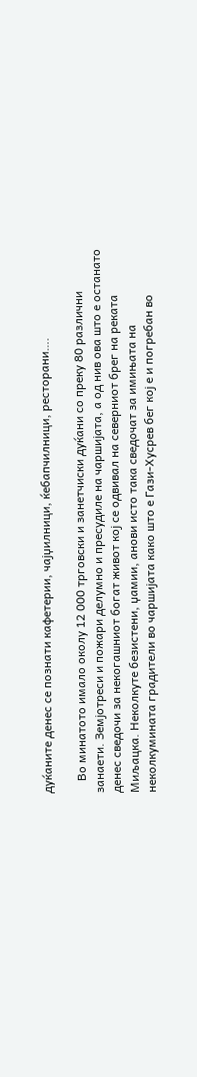дуќаните денес се познати кафетерии, чајџилници, ќебапчилници, ресторани….

    Во минатото имало околу 12 000 трговски и занетчиски дуќани со преку 80 различни занаети. Земјотреси и пожари делумно и пресудиле на чаршијата, а од нив ова што е останато денес сведочи за некогашниот богат живот кој се одвивал на северниот брег на реката Миљацка. Неколкуте безистени, џамии, анови исто така сведочат за имињата на неколкумината градители во чаршијата како што е Гази-Хусрев бег кој е и погребан во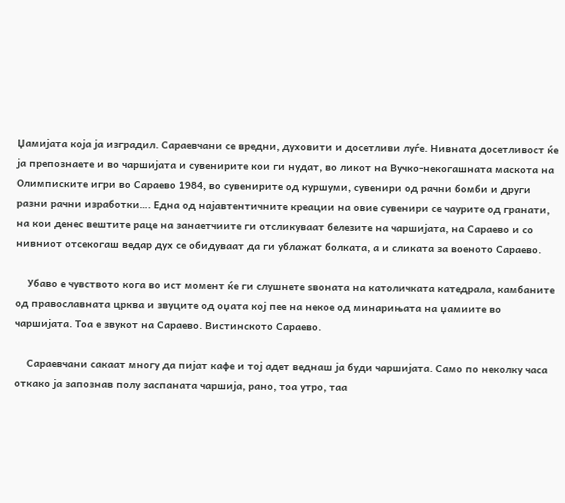Џамијата која ја изградил. Сараевчани се вредни, духовити и досетливи луѓе. Нивната досетливост ќе ја препознаете и во чаршијата и сувенирите кои ги нудат, во ликот на Вучко-некогашната маскота на Олимписките игри во Сараево 1984, во сувенирите од куршуми, сувенири од рачни бомби и други разни рачни изработки…. Една од најавтентичните креации на овие сувенири се чаурите од гранати, на кои денес вештите раце на занаетчиите ги отсликуваат белезите на чаршијата, на Сараево и со нивниот отсекогаш ведар дух се обидуваат да ги ублажат болката, а и сликата за военото Сараево.

    Убаво е чувството кога во ист момент ќе ги слушнете sвоната на католичката катедрала, камбаните од православната црква и звуците од оџата кој пее на некое од минарињата на џамиите во чаршијата. Тоа е звукот на Сараево. Вистинското Сараево.

    Сараевчани сакаат многу да пијат кафе и тој адет веднаш ја буди чаршијата. Само по неколку часа откако ја запознав полу заспаната чаршија, рано, тоа утро, таа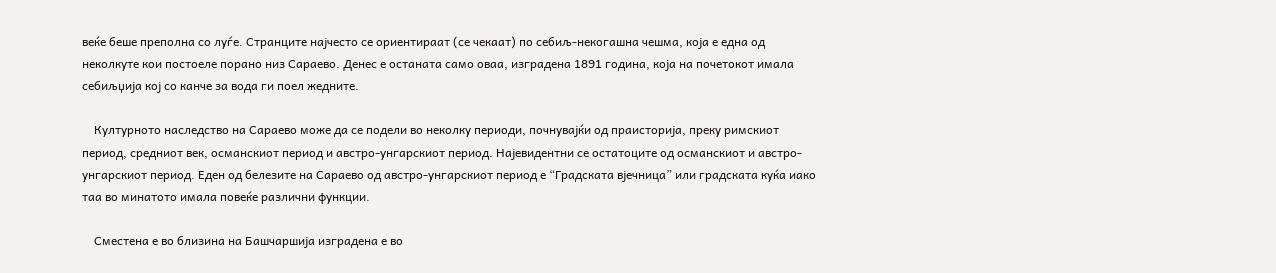веќе беше преполна со луѓе. Странците најчесто се ориентираат (се чекаат) по себиљ-некогашна чешма, која е една од неколкуте кои постоеле порано низ Сараево. Денес е останата само оваа, изградена 1891 година, која на почетокот имала себиљџија кој со канче за вода ги поел жедните.

    Културното наследство на Сараево може да се подели во неколку периоди, почнувајќи од праисторија, преку римскиот период, средниот век, османскиот период и австро-унгарскиот период. Најевидентни се остатоците од османскиот и австро-унгарскиот период. Еден од белезите на Сараево од австро-унгарскиот период е “Градската вјечница” или градската куќа иако таа во минатото имала повеќе различни функции.

    Сместена е во близина на Башчаршија изградена е во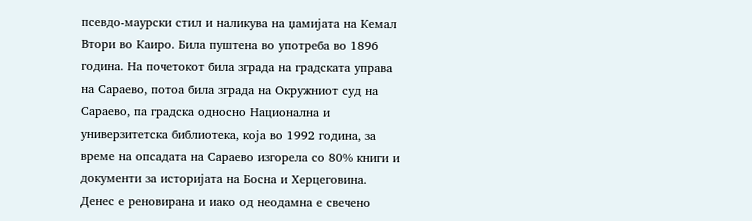псевдо-маурски стил и наликува на џамијата на Кемал Втори во Каиро. Била пуштена во употреба во 1896 година. На почетокот била зграда на градската управа на Сараево, потоа била зграда на Окружниот суд на Сараево, па градска односно Национална и универзитетска библиотека, која во 1992 година, за време на опсадата на Сараево изгорела со 80% книги и документи за историјата на Босна и Херцеговина. Денес е реновирана и иако од неодамна е свечено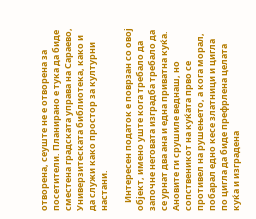отворена, сеуште не е отворена за посетители. Планирано е тука да биде сместена градската управа на Сараево, Универзитеската библиотека, како и да служи како простор за културни настани.

    Интересен податок е поврзан со овој објект, имено уште кога требало да започне неговата изградба требало да се урнат два ана и една приватна куќа. Ановите ги срушиле веднаш, но сопственикот на куќата прво се противел на рушењето, а кога морал, побарал едно кесе златници и цигла по цигла да биде префрлена целата куќа и изградена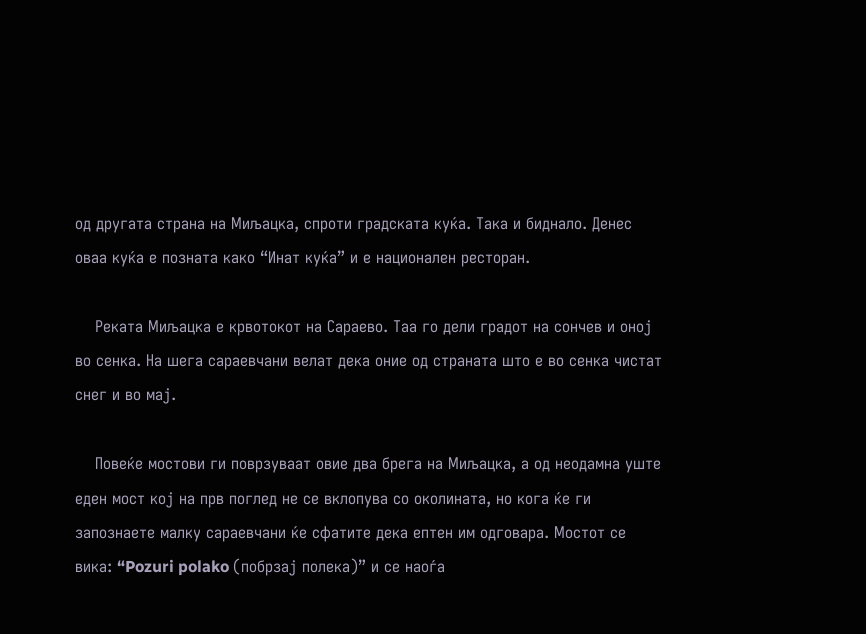од другата страна на Миљацка, спроти градската куќа. Така и биднало. Денес оваа куќа е позната како “Инат куќа” и е национален ресторан.

    Реката Миљацка е крвотокот на Сараево. Таа го дели градот на сончев и оној во сенка. На шега сараевчани велат дека оние од страната што е во сенка чистат снег и во мај.

    Повеќе мостови ги поврзуваат овие два брега на Миљацка, а од неодамна уште еден мост кој на прв поглед не се вклопува со околината, но кога ќе ги запознаете малку сараевчани ќе сфатите дека ептен им одговара. Мостот се вика: “Pozuri polako (побрзај полека)” и се наоѓа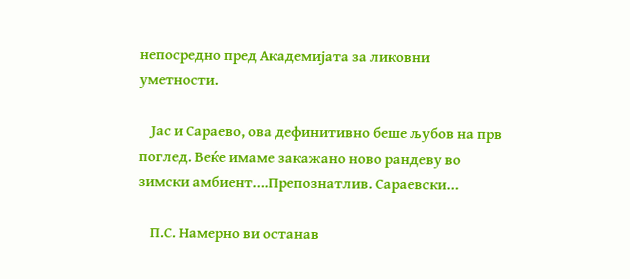непосредно пред Академијата за ликовни уметности.

    Јас и Сараево, ова дефинитивно беше љубов на прв поглед. Веќе имаме закажано ново рандеву во зимски амбиент….Препознатлив. Сараевски…

    П.С. Намерно ви останав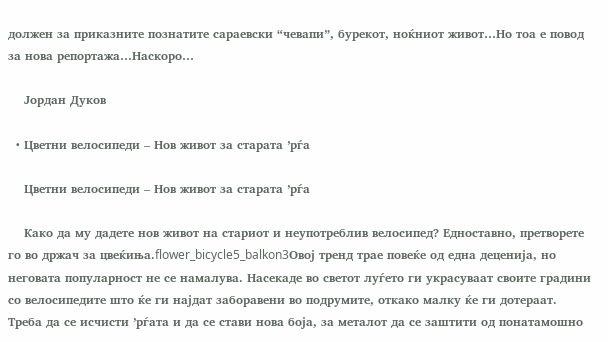должен за приказните познатите сараевски “чевапи”, бурекот, ноќниот живот…Но тоа е повод за нова репортажа…Наскоро…

    Јордан Дуков

  • Цветни велосипеди – Нов живот за старата ’рѓа

    Цветни велосипеди – Нов живот за старата ’рѓа

    Како да му дадете нов живот на стариот и неупотреблив велосипед? Едноставно, претворете го во држач за цвеќиња.flower_bicycle5_balkon3Овој тренд трае повеќе од една деценија, но неговата популарност не се намалува. Насекаде во светот луѓето ги украсуваат своите градини со велосипедите што ќе ги најдат заборавени во подрумите, откако малку ќе ги дотераат. Треба да се исчисти ’рѓата и да се стави нова боја, за металот да се заштити од понатамошно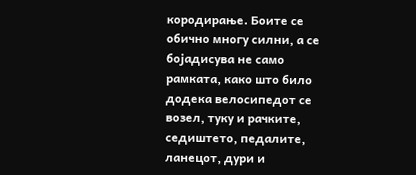кородирање. Боите се обично многу силни, а се бојадисува не само рамката, како што било додека велосипедот се возел, туку и рачките, седиштето, педалите, ланецот, дури и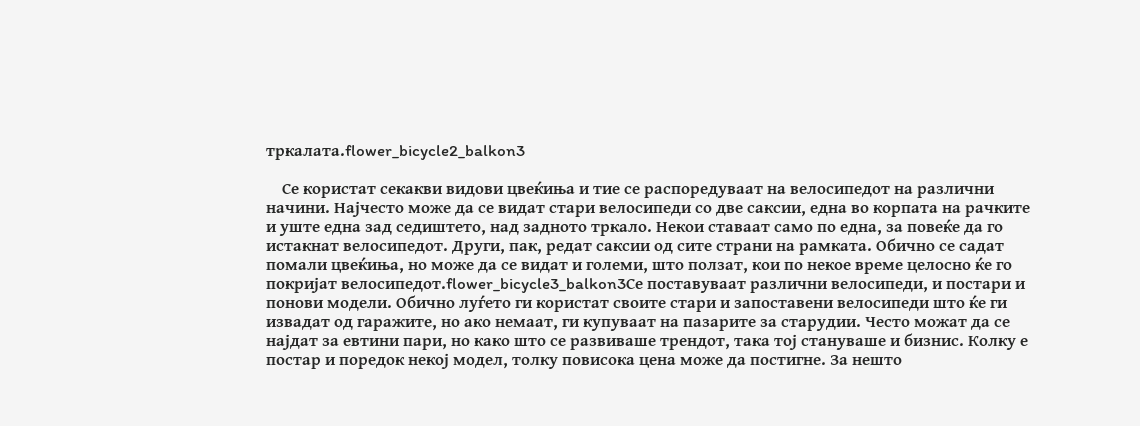тркалата.flower_bicycle2_balkon3

    Се користат секакви видови цвеќиња и тие се распоредуваат на велосипедот на различни начини. Најчесто може да се видат стари велосипеди со две саксии, една во корпата на рачките и уште една зад седиштето, над задното тркало. Некои ставаат само по една, за повеќе да го истакнат велосипедот. Други, пак, редат саксии од сите страни на рамката. Обично се садат помали цвеќиња, но може да се видат и големи, што ползат, кои по некое време целосно ќе го покријат велосипедот.flower_bicycle3_balkon3Се поставуваат различни велосипеди, и постари и понови модели. Обично луѓето ги користат своите стари и запоставени велосипеди што ќе ги извадат од гаражите, но ако немаат, ги купуваат на пазарите за старудии. Често можат да се најдат за евтини пари, но како што се развиваше трендот, така тој стануваше и бизнис. Колку е постар и поредок некој модел, толку повисока цена може да постигне. За нешто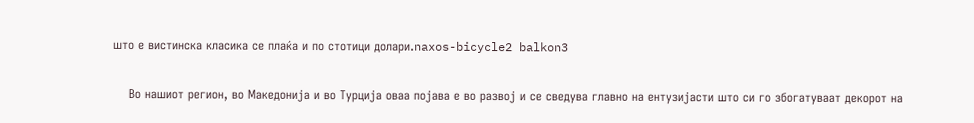што е вистинска класика се плаќа и по стотици долари.naxos-bicycle2 balkon3

    Во нашиот регион, во Македонија и во Турција оваа појава е во развој и се сведува главно на ентузијасти што си го збогатуваат декорот на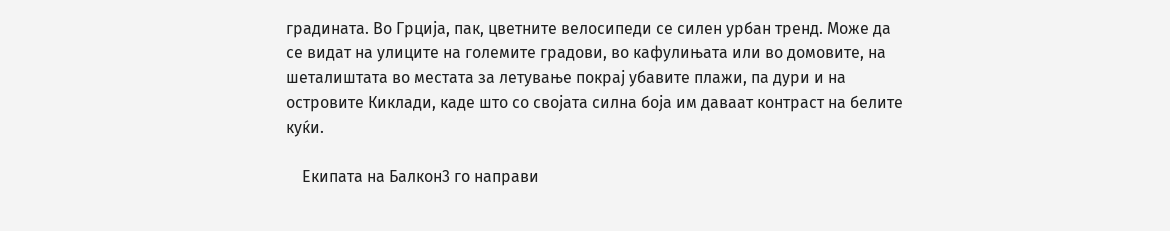градината. Во Грција, пак, цветните велосипеди се силен урбан тренд. Може да се видат на улиците на големите градови, во кафулињата или во домовите, на шеталиштата во местата за летување покрај убавите плажи, па дури и на островите Киклади, каде што со својата силна боја им даваат контраст на белите куќи.

    Екипата на Балкон3 го направи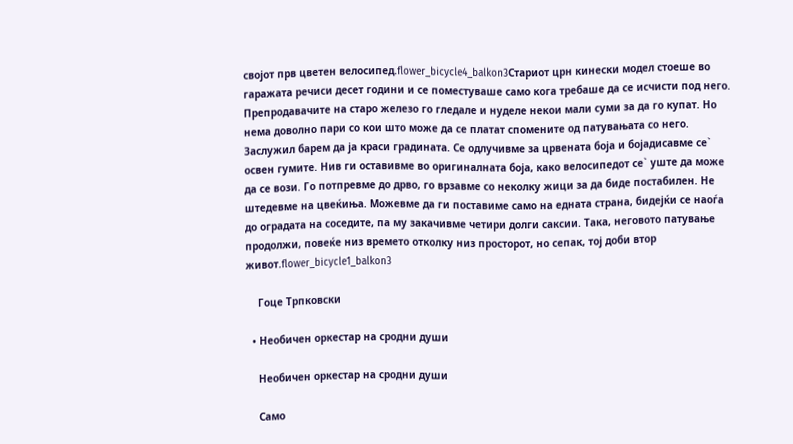својот прв цветен велосипед.flower_bicycle4_balkon3Стариот црн кинески модел стоеше во гаражата речиси десет години и се поместуваше само кога требаше да се исчисти под него. Препродавачите на старо железо го гледале и нуделе некои мали суми за да го купат. Но нема доволно пари со кои што може да се платат спомените од патувањата со него. Заслужил барем да ја краси градината. Се одлучивме за црвената боја и бојадисавме се` освен гумите. Нив ги оставивме во оригиналната боја, како велосипедот се` уште да може да се вози. Го потпревме до дрво, го врзавме со неколку жици за да биде постабилен. Не штедевме на цвеќиња. Можевме да ги поставиме само на едната страна, бидејќи се наоѓа до оградата на соседите, па му закачивме четири долги саксии. Така, неговото патување продолжи, повеќе низ времето отколку низ просторот, но сепак, тој доби втор живот.flower_bicycle1_balkon3

    Гоце Трпковски

  • Необичен оркестар на сродни души

    Необичен оркестар на сродни души

    Само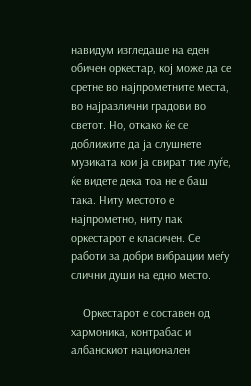навидум изгледаше на еден обичен оркестар, кој може да се сретне во најпрометните места, во најразлични градови во светот. Но, откако ќе се доближите да ја слушнете музиката кои ја свират тие луѓе, ќе видете дека тоа не е баш така. Ниту местото е најпрометно, ниту пак оркестарот е класичен. Се работи за добри вибрации меѓу слични души на едно место.

    Оркестарот е составен од хармоника, контрабас и албанскиот национален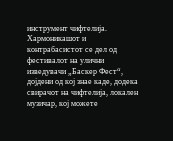инструмент чифтелија. Хармоникашот и контрабасистот се дел од  фестивалот на улични изведувачи „Баскер Фест“, дојдени од кој знае каде, додека свирачот на чифтелија, локален музичар, кој можете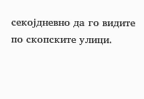секојдневно да го видите по скопските улици.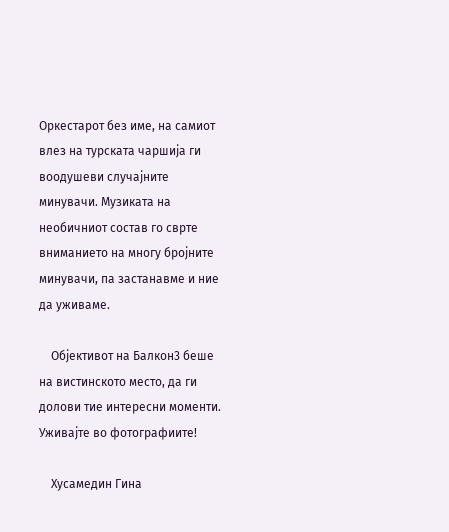Оркестарот без име, на самиот влез на турската чаршија ги воодушеви случајните минувачи. Музиката на необичниот состав го сврте вниманието на многу бројните минувачи, па застанавме и ние да уживаме.

    Објективот на Балкон3 беше на вистинското место, да ги долови тие интересни моменти. Уживајте во фотографиите!

    Хусамедин Гина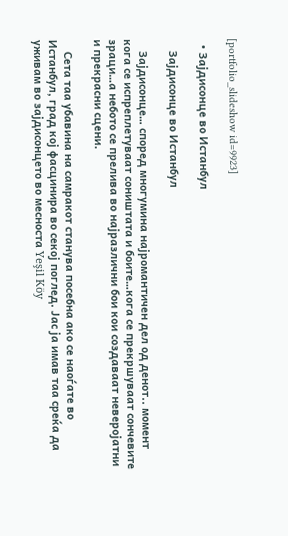[portfolio_slideshow id=9923]

  • Зајдисонце во Истанбул

    Зајдисонце во Истанбул

    Зајдисонце… според многумина најромантичен дел од денот.. момент кога се испреплетуваат соништата и боите…кога се прекршуваат сончевите зраци…а небото се прелива во најразлични бои кои создаваат неверојатни и прекрасни сцени.

    Сета таа убавина на самракот станува посебна ако се наоѓате во Истанбул, град кој фасцинира во секој поглед. Јас ја имав таа среќа да уживам во зајдисонцето во месноста Yeşil Köy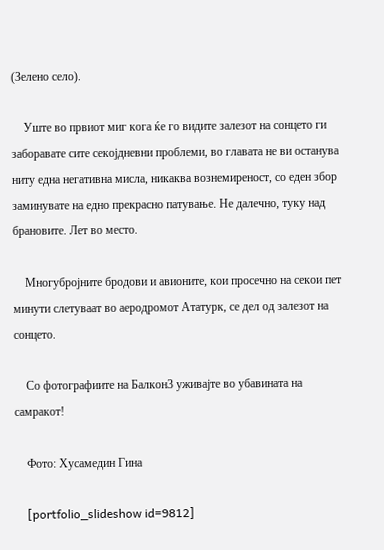(Зелено село).

    Уште во првиот миг кога ќе го видите залезот на сонцето ги заборавате сите секојдневни проблеми, во главата не ви останува ниту една негативна мисла, никаква вознемиреност, со еден збор заминувате на едно прекрасно патување. Не далечно, туку над брановите. Лет во место.

    Многубројните бродови и авионите, кои просечно на секои пет минути слетуваат во аеродромот Ататурк, се дел од залезот на сонцето.

    Со фотографиите на Балкон3 уживајте во убавината на самракот!

    Фото: Хусамедин Гина

    [portfolio_slideshow id=9812]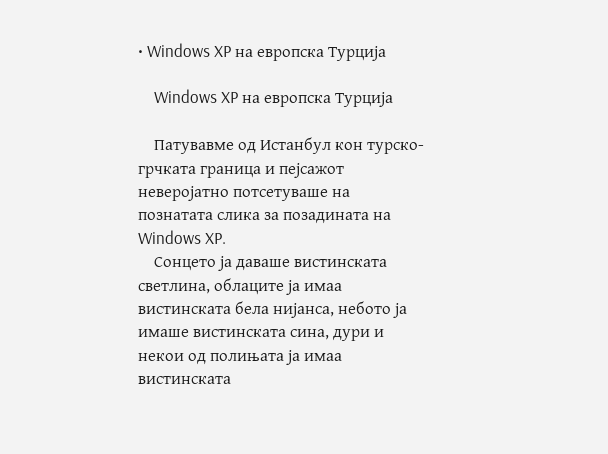• Windows XP на европска Турција

    Windows XP на европска Турција

    Патувавме од Истанбул кон турско-грчката граница и пејсажот неверојатно потсетуваше на познатата слика за позадината на Windows XP.
    Сонцето ја даваше вистинската светлина, облаците ја имаа вистинската бела нијанса, небото ја имаше вистинската сина, дури и некои од полињата ја имаа вистинската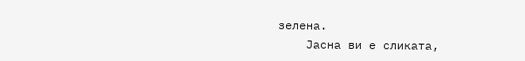зелена.
    Јасна ви е сликата,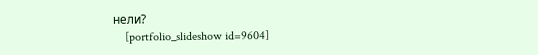нели?
    [portfolio_slideshow id=9604]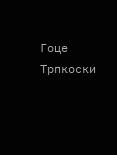Гоце Трпкоски